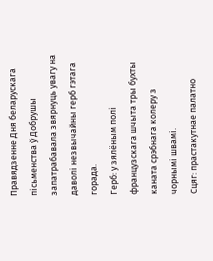Правядзенне Дня беларускага пісьменства ў Добрушы запатрабавала звярнуць увагу на даволі незвычайны герб гэтага горада.
Герб: у зялёным полі французскага шчыта тры бухты каната срэбнага колеру з чорнымі швамі.
Сцяг: прастакутнае палатно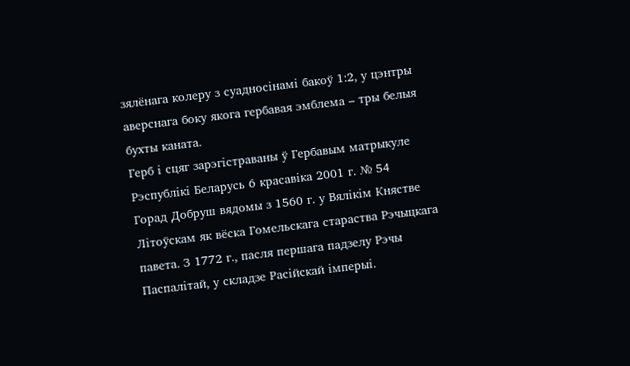зялёнага колеру з суадносінамі бакоў 1:2, у цэнтры аверснага боку якога гербавая эмблема – тры белыя бухты каната.
Герб і сцяг зарэгістраваны ў Гербавым матрыкуле Рэспублікі Беларусь 6 красавіка 2001 г. № 54
Горад Добруш вядомы з 1560 г. у Вялікім Княстве Літоўскам як вёска Гомельскага стараства Рэчыцкага павета. З 1772 г., пасля першага падзелу Рэчы Паспалітай, у складзе Расійскай імперыі.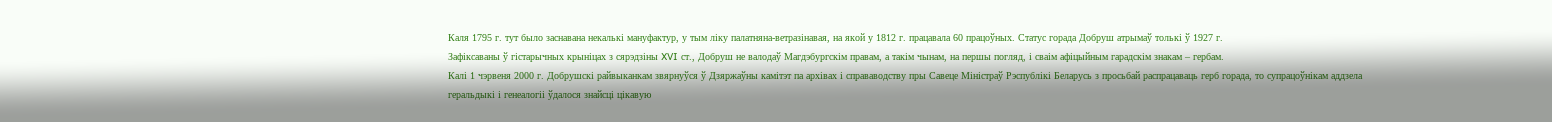Каля 1795 г. тут было заснавана некалькі мануфактур, у тым ліку палатняна-ветразінавая, на якой у 1812 г. працавала 60 працоўных. Статус горада Добруш атрымаў толькі ў 1927 г.
Зафіксаваны ў гістарычных крыніцах з сярэдзіны XVI ст., Добруш не валодаў Магдэбургскім правам, а такім чынам, на першы погляд, і сваім афіцыйным гарадскім знакам – гербам.
Калі 1 чэрвеня 2000 г. Добрушскі райвыканкам звярнуўся ў Дзяржаўны камітэт па архівах і справаводству пры Савеце Міністраў Рэспублікі Беларусь з просьбай распрацаваць герб горада, то супрацоўнікам аддзела геральдыкі і генеалогіі ўдалося знайсці цікавую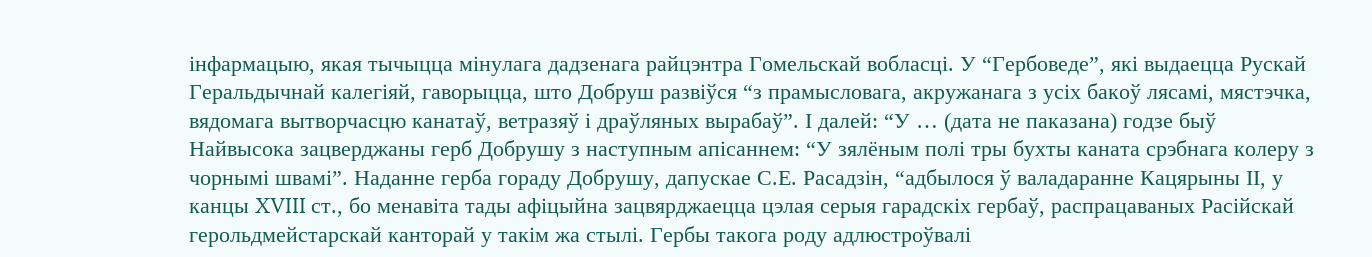інфармацыю, якая тычыцца мінулага дадзенага райцэнтра Гомельскай вобласці. У “Гербоведе”, які выдаецца Рускай Геральдычнай калегіяй, гаворыцца, што Добруш развіўся “з прамысловага, акружанага з усіх бакоў лясамі, мястэчка, вядомага вытворчасцю канатаў, ветразяў і драўляных вырабаў”. І далей: “У … (дата не паказана) годзе быў Найвысока зацверджаны герб Добрушу з наступным апісаннем: “У зялёным полі тры бухты каната срэбнага колеру з чорнымі швамі”. Наданне герба гораду Добрушу, дапускае С.Е. Расадзін, “адбылося ў валадаранне Кацярыны ІІ, у канцы XVIII ст., бо менавіта тады афіцыйна зацвярджаецца цэлая серыя гарадскіх гербаў, распрацаваных Расійскай герольдмейстарскай канторай у такім жа стылі. Гербы такога роду адлюстроўвалі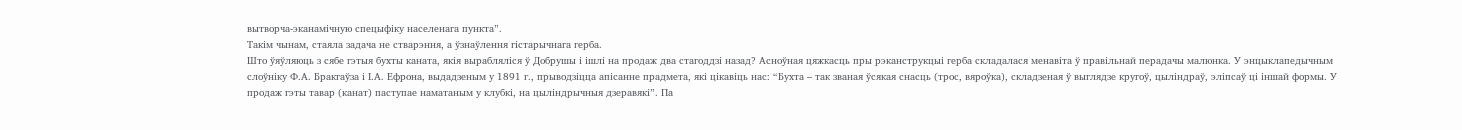вытворча-эканамічную спецыфіку населенага пункта”.
Такім чынам, стаяла задача не стварэння, а ўзнаўлення гістарычнага герба.
Што ўяўляюць з сябе гэтыя бухты каната, якія вырабляліся ў Добрушы і ішлі на продаж два стагоддзі назад? Асноўная цяжкасць пры рэканструкцыі герба складалася менавіта ў правільнай перадачы малюнка. У энцыклапедычным слоўніку Ф.А. Бракгаўза і І.А. Ефрона, выдадзеным у 1891 г., прыводзіцца апісанне прадмета, які цікавіць нас: “Бухта – так званая ўсякая снасць (трос, вяроўка), складзеная ў выглядзе кругоў, цыліндраў, эліпсаў ці іншай формы. У продаж гэты тавар (канат) паступае наматаным у клубкі, на цыліндрычныя дзеравякі”. Па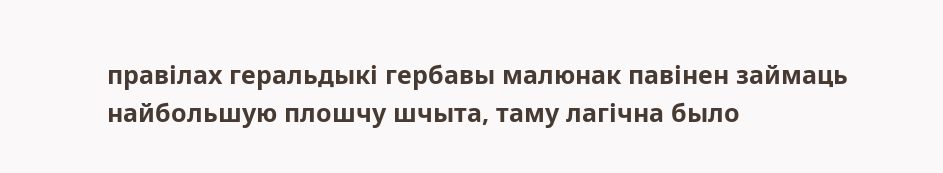правілах геральдыкі гербавы малюнак павінен займаць найбольшую плошчу шчыта, таму лагічна было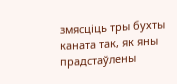змясціць тры бухты каната так, як яны прадстаўлены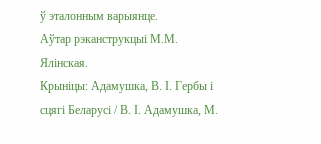ў эталонным варыянце.
Аўтар рэканструкцыі М.М. Ялінская.
Крыніцы: Адамушка, В. І. Гербы і сцягі Беларусі / В. І. Адамушка, М.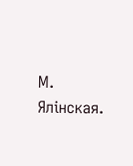М. Ялінская.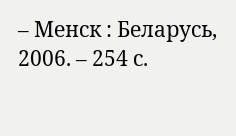– Менск : Беларусь, 2006. – 254 с.